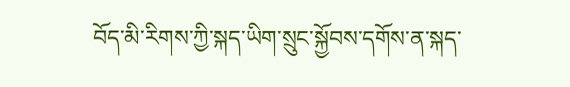བོད་མི་རིགས་ཀྱི་སྐད་ཡིག་སྲུང་སྐྱོབས་དགོས་ན་སྐད་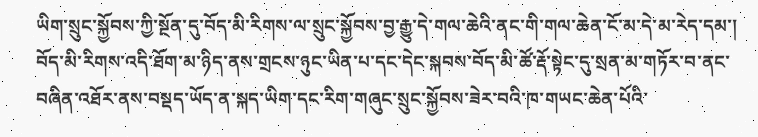ཡིག་སྲུང་སྐྱོབས་ཀྱི་སྔོན་དུ་བོད་མི་རིགས་ལ་སྲུང་སྐྱོབས་བྱ་རྒྱུ་དེ་གལ་ཆེའི་ནང་གི་གལ་ཆེན་ངོ་མ་དེ་མ་རེད་དམ་།
བོད་མི་རིགས་འདི་ཐོག་མ་ཉིད་ནས་གྲངས་ཉུང་ཡིན་པ་དང་དེང་སྐབས་བོད་མི་ཚོ་རྡོ་སྟེང་དུ་སྲན་མ་གཏོར་བ་ནང་བཞིན་འཐོར་ནས་བསྡད་ཡོད་ན་སྐད་ཡིག་དང་རིག་གཞུང་སྲུང་སྐྱོབས་ཟེར་བའི་ཁ་གཡང་ཆེན་པོའི་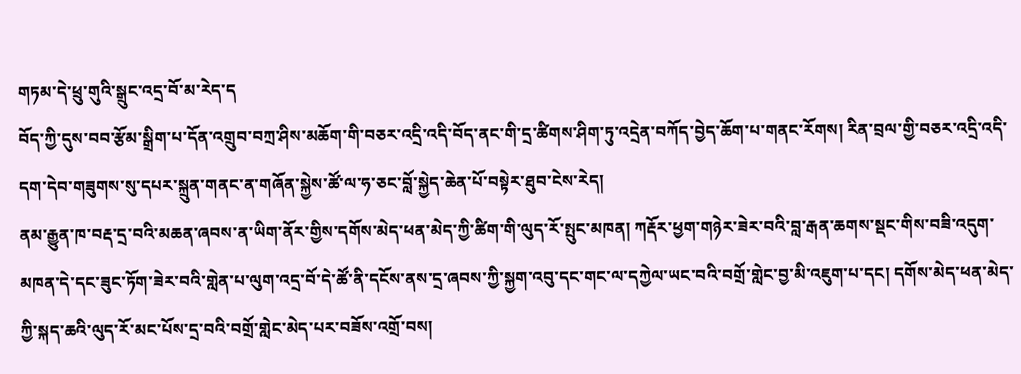གཏམ་དེ་ཕྲུ་གུའི་སྒྲུང་འདྲ་བོ་མ་རེད་ད
བོད་ཀྱི་དུས་བབ་རྩོམ་སྒྲིག་པ་དོན་འགྲུབ་བཀྲ་ཤིས་མཆོག་གི་བཅར་འདྲི་འདི་བོད་ནང་གི་དྲ་ཚིགས་ཤིག་ཏུ་འདྲེན་བཀོད་བྱེད་ཆོག་པ་གནང་རོགས། རིན་བྲལ་གྱི་བཅར་འདྲི་འདི་དག་དེབ་གཟུགས་སུ་དཔར་སྐྲུན་གནང་ན་གཞོན་སྐྱེས་ཚོ་ལ་ཧ་ཅང་བློ་སྐྱེད་ཆེན་པོ་བསྟེར་ཐུབ་ངེས་རེད།
ནམ་རྒྱུན་ཁ་བརྡ་དྲ་བའི་མཆན་ཞབས་ན་ཡིག་ནོར་གྱིས་དགོས་མེད་ཕན་མེད་ཀྱི་ཚིག་གི་ལུད་རོ་སྤུང་མཁན། ཀརྡོར་ཕྱག་གཉེར་ཟེར་བའི་བླ་རྒན་ཆགས་སྡང་གིས་བཟི་འདུག་མཁན་དེ་དང་ཟུང་ཏོག་ཟེར་བའི་གླེན་པ་ལུག་འདྲ་བོ་དེ་ཚོ་ནི་དངོས་ནས་དྲ་ཞབས་ཀྱི་སྐྱག་འབུ་དང་གང་ལ་དཀྱེལ་ཡང་བའི་བགྲོ་གླེང་བྱ་མི་འཇུག་པ་དང། དགོས་མེད་ཕན་མེད་ཀྱི་སྐད་ཆའི་ལུད་རོ་མང་པོས་དྲ་བའི་བགྲོ་གླེང་མེད་པར་བཟོས་འགྲོ་བས།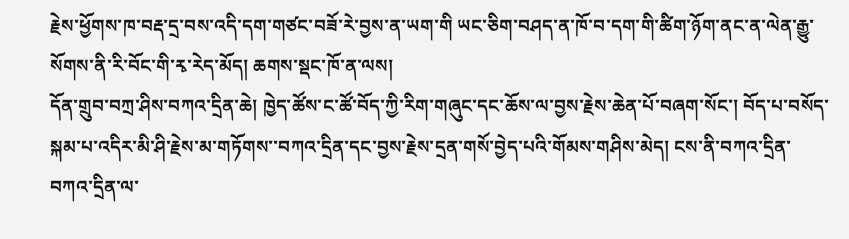རྗེས་ཕྱོགས་ཁ་བརྡ་དྲ་བས་འདི་དག་གཙང་བཟོ་རེ་བྱས་ན་ཡག་གི ཡང་ཅིག་བཤད་ན་ཁོ་བ་དག་གི་ཚིག་ཉོག་ནང་ན་ལེན་རྒྱུ་སོགས་ནི་རི་བོང་གི་རྭ་རེད་མོད། ཆགས་སྡང་ཁོ་ན་ལས།
དོན་གྲུབ་བཀྲ་ཤིས་བཀའ་དྲིན་ཆེ། ཁྱེད་ཚོས་ང་ཚོ་བོད་ཀྱི་རིག་གཞུང་དང་ཆོས་ལ་བྱས་རྗེས་ཆེན་པོ་བཞག་སོང་། བོད་པ་བསོད་སྐམ་པ་འདིར་མི་ཤི་རྗེས་མ་གཏོགས་་བཀའ་དྲིན་དང་བྱས་རྗེས་དྲན་གསོ་བྱེད་པའི་གོམས་གཤིས་མེད། ངས་ནི་བཀའ་དྲིན་བཀའ་དྲིན་ལ་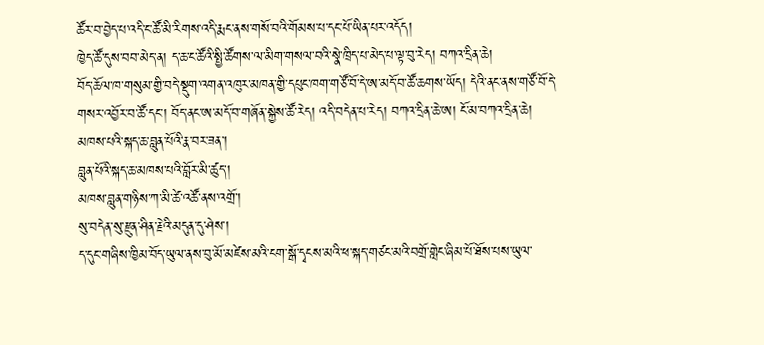ཚོར་བ་བྱེད་པ་འདི་ང་ཚོ་མི་རིགས་འདི་རྨང་ནས་གསོ་བའི་གོམས་པ་དང་པོ་ཡིན་པར་འདོད།
ཁྱེད་ཚོ་དུས་བབ་མེད་ན། ད་ཆ་ང་ཚོའི་སྤྱི་ཚོགས་ལ་མིག་གསལ་བའི་སྣེ་ཁྲིད་པ་མེད་པ་ལྟ་བུ་རེད། བཀའ་དྲིན་ཆེ།
བོད་ཆོལ་ཁ་གསུམ་གྱི་བདེ་སྡུག་འགན་འཁུར་མཁན་གྱི་དཔུང་ཁག་གཙོ་བོ་དེ་ཨ་མདོ་བ་ཚོ་ཆགས་ཡོད། དེའི་ནང་ནས་གཙོ་བོ་དེ་གསར་འབྱོར་བ་ཚོ་དང་། བོད་ནང་ཨ་མདོ་བ་གཞོན་སྐྱེས་ཚོ་རེད། འདི་བདེན་པ་རེད། བཀའ་དྲིན་ཆེ་ཨ། ངོ་མ་བཀའ་དྲིན་ཆེ།
མཁས་པའི་སྐད་ཆ་བླུན་པོའི་རྣ་བར་ཟན་།
བླུན་པོའི་སྐད་ཆ་མཁས་པའི་བློར་མི་ཚུད་།
མཁས་བླུན་གཉིས་ཀ་མི་ཚེ་འཚོ་ནས་འགྲོ་།
སུ་བདེན་སུ་རྫུན་ཤིན་རྗེའི་མདུན་དུ་ཤེས་།
ད་དུང་གཞིས་ཁྱིམ་བོད་ཡུལ་ནས་བུ་མོ་མཛེས་མའི་ངག་སྒོ་དྭངས་མའི་ཕ་སྐད་གཙང་མའི་བགྲོ་གླེང་ཞིམ་པོ་ཐོས་པས་ཡུལ་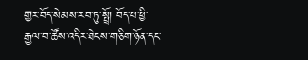གྱར་བོད་སེམས་རབ་ཏུ་སྤྲོ། བོད་པ་ཕྱི་རྒྱལ་བ་ཚོས་འདིར་ཐེངས་གཅིག་ཉོན་དང་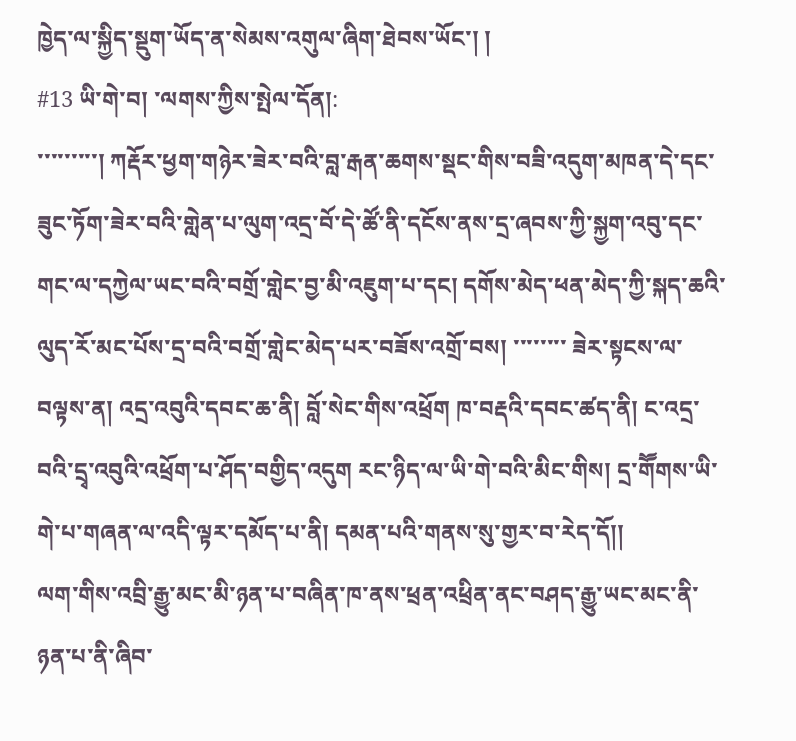ཁྱེད་ལ་སྐྱིད་སྡུག་ཡོད་ན་སེམས་འགུལ་ཞིག་ཐེབས་ཡོང་། །
#13 ཡི་གེ་བ། ་ལགས་ཀྱིས་སྤེལ་དོན།:
་་་་་་་་་། ཀརྡོར་ཕྱག་གཉེར་ཟེར་བའི་བླ་རྒན་ཆགས་སྡང་གིས་བཟི་འདུག་མཁན་དེ་དང་ཟུང་ཏོག་ཟེར་བའི་གླེན་པ་ལུག་འདྲ་བོ་དེ་ཚོ་ནི་དངོས་ནས་དྲ་ཞབས་ཀྱི་སྐྱག་འབུ་དང་གང་ལ་དཀྱེལ་ཡང་བའི་བགྲོ་གླེང་བྱ་མི་འཇུག་པ་དང། དགོས་མེད་ཕན་མེད་ཀྱི་སྐད་ཆའི་ལུད་རོ་མང་པོས་དྲ་བའི་བགྲོ་གླེང་མེད་པར་བཟོས་འགྲོ་བས། ་་་་་་་་ ཟེར་སྟངས་ལ་བལྟས་ན། འདྲ་འབུའི་དབང་ཆ་ནི། བློ་སེང་གིས་འཕྲོག ཁ་བརྡའི་དབང་ཚད་ནི། ང་འདྲ་བའི་དྲྭ་འབུའི་འཕྲོག་པ་ཤོད་བགྱིད་འདུག རང་ཉིད་ལ་ཡི་གེ་བའི་མིང་གིས། དྲ་གཽགས་ཡི་གེ་པ་གཞན་ལ་འདི་ལྟར་དམོད་པ་ནི། དམན་པའི་གནས་སུ་གྱར་བ་རེད་དོ།།
ལག་གིས་འབྲི་རྒྱུ་མང་མི་ཉན་པ་བཞིན་ཁ་ནས་ཕྲན་འཕྲིན་ནང་བཤད་རྒྱུ་ཡང་མང་ནི་ཉན་པ་ནི་ཞིབ་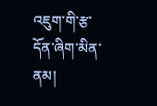འཇུག་གི་རྩ་དོན་ཞིག་མིན་ནམ།